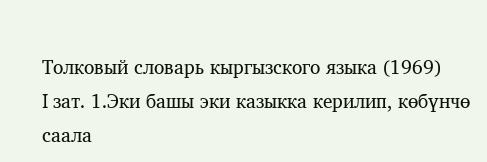Толковый словарь кыргызского языка (1969)
I зат. 1.Эки башы эки казыкка керилип, көбүнчө саала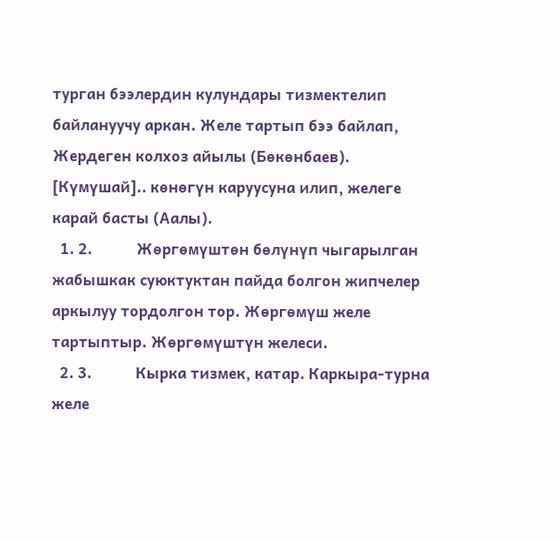турган бээлердин кулундары тизмектелип байлануучу аркан. Желе тартып бээ байлап, Жердеген колхоз айылы (Бөкөнбаев). [Күмүшай].. көнөгүн каруусуна илип, желеге карай басты (Аалы).
  1. 2.           Жөргөмүштөн бөлүнүп чыгарылган жабышкак суюктуктан пайда болгон жипчелер аркылуу тордолгон тор. Жөргөмүш желе тартыптыр. Жөргөмүштүн желеси.
  2. 3.           Кырка тизмек, катар. Каркыра-турна желе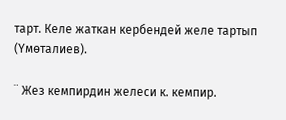тарт. Келе жаткан кербендей желе тартып (Үмөталиев).

¨ Жез кемпирдин желеси к. кемпир.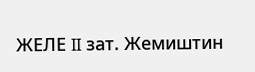ЖЕЛЕ II зат. Жемиштин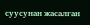суусунан жасалган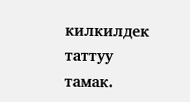килкилдек таттуу тамак.